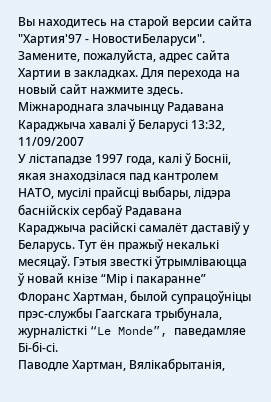Вы находитесь на старой версии сайта "Хартия'97 - НовостиБеларуси". Замените, пожалуйста, адрес сайта Хартии в закладках. Для перехода на новый сайт нажмите здесь.
Міжнароднага злачынцу Радавана Караджыча хавалі ў Беларусі 13:32, 11/09/2007
У лістападзе 1997 года, калі ў Босніі, якая знаходзілася пад кантролем НАТО, мусілі прайсці выбары, лідэра баснійскіх сербаў Радавана Караджыча расійскі самалёт даставіў у Беларусь. Тут ён пражыў некалькі месяцаў. Гэтыя звесткі ўтрымліваюцца ў новай кнізе “Мір і пакаранне” Флоранс Хартман, былой супрацоўніцы прэс-службы Гаагскага трыбунала, журналісткі “Le Monde”, паведамляе Бі-бі-сі.
Паводле Хартман, Вялікабрытанія,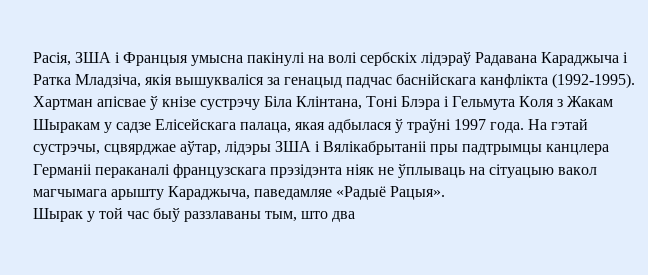Расія, ЗША і Францыя умысна пакінулі на волі сербскіх лідэраў Радавана Караджыча і Ратка Младзіча, якія вышукваліся за генацыд падчас баснійскага канфлікта (1992-1995).
Хартман апісвае ў кнізе сустрэчу Біла Клінтана, Тоні Блэра і Гельмута Коля з Жакам Шыракам у садзе Елісейскага палаца, якая адбылася ў траўні 1997 года. На гэтай сустрэчы, сцвярджае аўтар, лідэры ЗША і Вялікабрытаніі пры падтрымцы канцлера Германіі пераканалі французскага прэзідэнта ніяк не ўплываць на сітуацыю вакол магчымага арышту Караджыча, паведамляе «Радыё Рацыя».
Шырак у той час быў раззлаваны тым, што два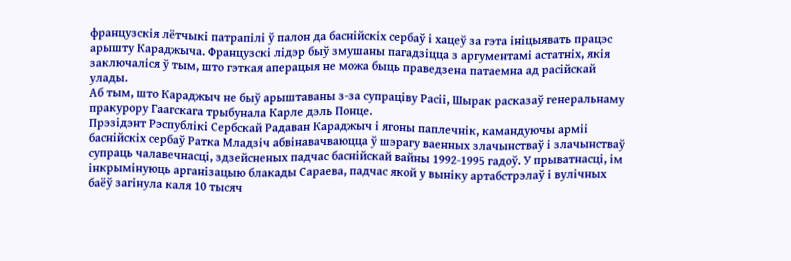французскія лётчыкі патрапілі ў палон да баснійскіх сербаў і хацеў за гэта ініцыявать працэс арышту Караджыча. Французскі лідэр быў змушаны пагадзіцца з аргументамі астатніх, якія заключаліся ў тым, што гэткая аперацыя не можа быць праведзена патаемна ад расійскай улады.
Аб тым, што Караджыч не быў арыштаваны з-за супраціву Расіі, Шырак расказаў генеральнаму пракурору Гаагскага трыбунала Карле дэль Понце.
Прэзідэнт Рэспублікі Сербскай Радаван Караджыч і ягоны паплечнік, камандуючы арміі баснійскіх сербаў Ратка Младзіч абвінавачваюцца ў шэрагу ваенных злачынстваў і злачынстваў супраць чалавечнасці, здзейсненых падчас баснійскай вайны 1992-1995 гадоў. У прыватнасці, ім інкрымінуюць арганізацыю блакады Сараева, падчас якой у выніку артабстрэлаў і вулічных баёў загінула каля 10 тысяч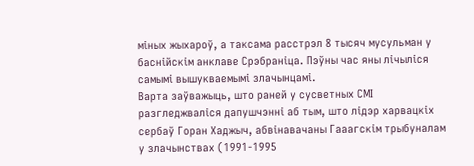міных жыхароў, а таксама расстрэл 8 тысяч мусульман у баснійскім анклаве Срэбраніца. Пэўны час яны лічыліся самымі вышукваемымі злачынцамі.
Варта заўважыць, што раней у сусветных СМІ разгледжваліся дапушчэнні аб тым, што лідэр харвацкіх сербаў Горан Хаджыч, абвінавачаны Гааагскім трыбуналам у злачынствах (1991-1995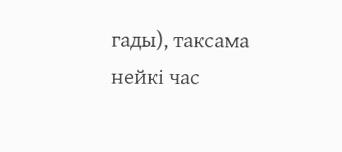гады), таксама нейкі час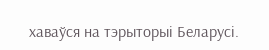хаваўся на тэрыторыі Беларусі.